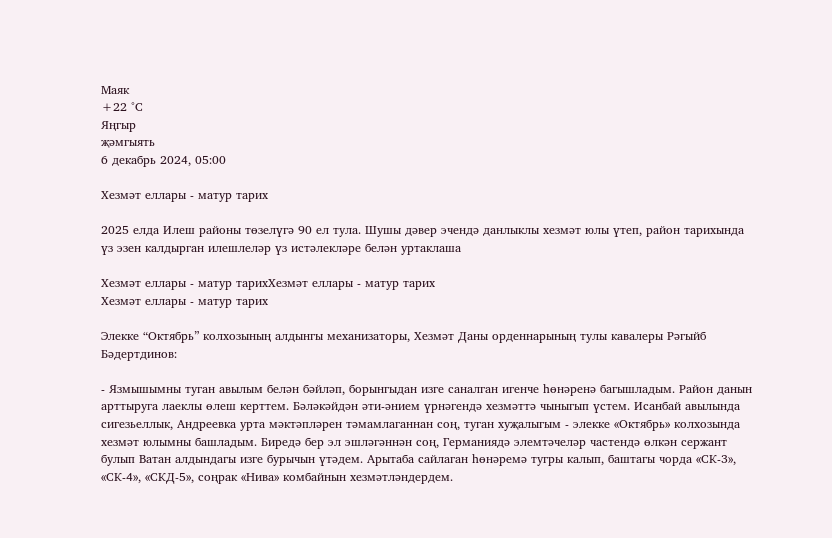Маяк
+22 °С
Яңгыр
җәмгыять
6 декабрь 2024, 05:00

Хезмәт еллары - матур тарих

2025 елда Илеш районы төзелүгә 90 ел тула. Шушы дәвер эчендә данлыклы хезмәт юлы үтеп, район тарихында үз эзен калдырган илешлеләр үз истәлекләре белән уртаклаша

Хезмәт еллары - матур тарихХезмәт еллары - матур тарих
Хезмәт еллары - матур тарих

Элекке “Октябрь” колхозының алдынгы механизаторы, Хезмәт Даны орденнарының тулы кавалеры Рәгыйб Бәдертдинов:

- Язмышымны туган авылым белән бәйләп, борынгыдан изге саналган игенче һөнәренә багышладым. Район данын арттыруга лаеклы өлеш керттем. Бәләкәйдән әти-әнием үрнәгендә хезмәттә чыныгып үстем. Исанбай авылында сигезьеллык, Андреевка урта мәктәпләрен тәмамлаганнан соң, туган хуҗалыгым - элекке «Октябрь» колхозында хезмәт юлымны башладым. Биредә бер эл эшләгәннән соң, Германиядә элемтәчеләр частендә өлкән сержант булып Ватан алдындагы изге бурычын үтәдем. Арытаба сайлаган һөнәремә тугры калып, баштагы чорда «СК-3», «СК-4», «СКД-5», соңрак «Нива» комбайнын хезмәтләндердем.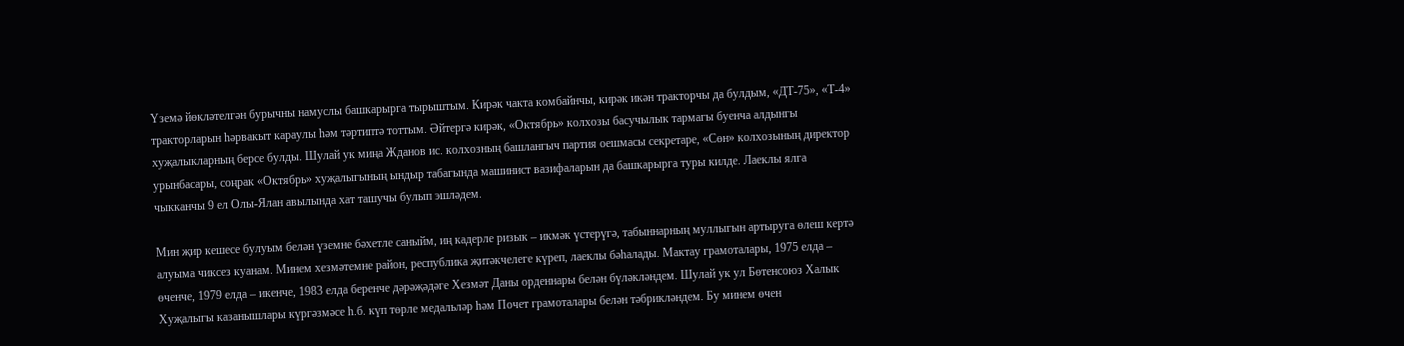Үземә йөкләтелгән бурычны намуслы башкарырга тырыштым. Кирәк чакта комбайнчы, кирәк икән тракторчы да булдым, «ДТ-75», «Т-4» тракторларын һәрвакыт караулы һәм тәртиптә тоттым. Әйтергә кирәк, «Октябрь» колхозы басучылык тармагы буенча алдынгы хуҗалыкларның берсе булды. Шулай ук миңа Жданов ис. колхозның башлангыч партия оешмасы секретаре, «Сөн» колхозының директор урынбасары, соңрак «Октябрь» хуҗалыгының ындыр табагында машинист вазифаларын да башкарырга туры килде. Лаеклы ялга чыкканчы 9 ел Олы-Ялан авылында хат ташучы булып эшләдем.

Мин җир кешесе булуым белән үземне бәхетле саныйм, иң кадерле ризык – икмәк үстерүгә, табыннарның муллыгын артыруга өлеш кертә алуыма чиксез куанам. Минем хезмәтемне район, республика җитәкчелеге күреп, лаеклы бәһалады. Мактау грамоталары, 1975 елда – өченче, 1979 елда – икенче, 1983 елда беренче дәрәҗәдәге Хезмәт Даны орденнары белән бүләкләндем. Шулай ук ул Бөтенсоюз Халык Хуҗалыгы казанышлары күргәзмәсе һ.б. күп төрле медальләр һәм Почет грамоталары белән тәбрикләндем. Бу минем өчен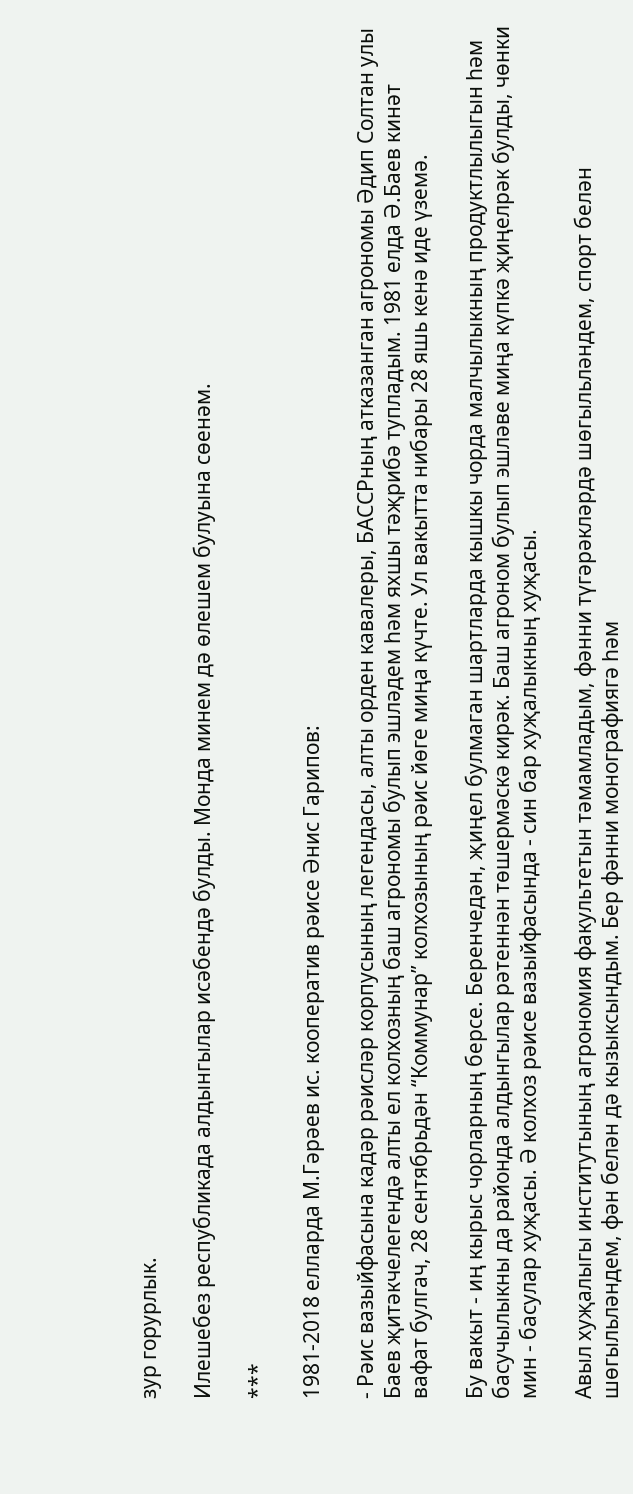зур горурлык.

Илешебез республикада алдынгылар исәбендә булды. Монда минем дә өлешем булуына сөенәм.

***

1981-2018 елларда М.Гәрәев ис. кооператив рәисе Әнис Гарипов:

- Рәис вазыйфасына кадәр рәисләр корпусының легендасы, алты орден кавалеры, БАССРның атказанган агрономы Әдип Солтан улы Баев җитәкчелегендә алты ел колхозның баш агрономы булып эшләдем һәм яхшы тәҗрибә тупладым. 1981 елда Ә.Баев кинәт вафат булгач, 28 сентябрьдән “Коммунар” колхозының рәис йөге миңа күчте. Ул вакытта нибары 28 яшь кенә иде үземә.

Бу вакыт - иң кырыс чорларның берсе. Беренчедән, җиңел булмаган шартларда кышкы чорда малчылыкның продуктлылыгын һәм басучылыкны да районда алдынгылар рәтеннән төшермәскә кирәк. Баш агроном булып эшләве миңа күпкә җиңелрәк булды, чөнки мин - басулар хуҗасы. Ә колхоз рәисе вазыйфасында - син бар хуҗалыкның хуҗасы.

Авыл хуҗалыгы институтының агрономия факультетын тәмамладым, фәнни түгәрәкләрдә шөгыльләндем, спорт белән шөгыльләндем, фән белән дә кызыксындым. Бер фәнни монографиягә һәм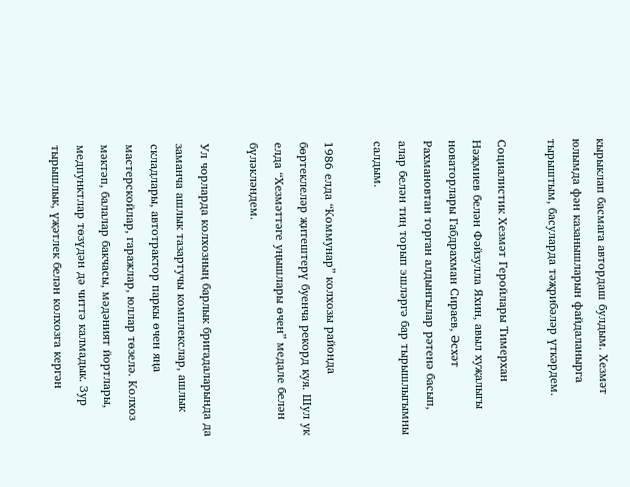кырыклап басмага автордаш булдым. Хезмәт юлымда фән казанышларын файдаланырга тырыштым, басуларда тәҗрибәләр үткәрдем.

Социалистик Хезмәт Геройлары Тимерхан Нәҗмиев белән Фәйзулла Яхин, авыл хуҗалыгы новаторлары Габдрахман Сираев, Әсхәт Рахмановтан торган алдынгылар рәтенә басып, алар белән тиң торып эшләргә бар тырышлыгымны салдым.

1986 елда “Коммунар” колхозы районда бөртеклеләр җитештерү буенча рекорд куя. Шул ук елда “Хезмәттәге уңышлары өчен” медале белән бүләкләндем.

Ул чорларда колхозның барлык бригадаларында да заманча ашлык тазартучы комплекслар, ашлык складлары, автотрактор паркы өчен яңа мастерскойлар, гаражлар, юллар төзелә. Колхоз мәктәп, балалар бакчасы, мәдәният йортлары, медпунктлар төзүдән дә читтә калмадык. Зур тырышлык, үҗәтлек белән колхозга кергән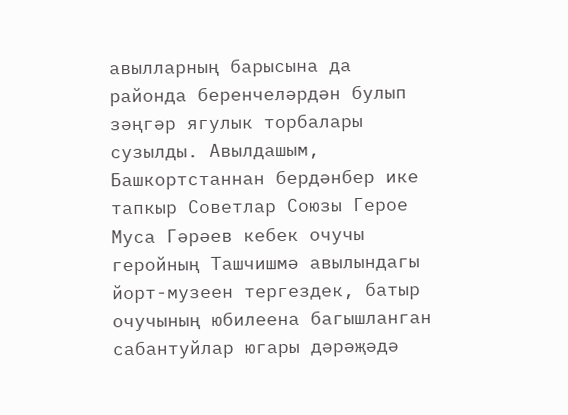авылларның барысына да районда беренчеләрдән булып зәңгәр ягулык торбалары сузылды. Авылдашым, Башкортстаннан бердәнбер ике тапкыр Советлар Союзы Герое Муса Гәрәев кебек очучы геройның Ташчишмә авылындагы йорт-музеен тергездек, батыр очучының юбилеена багышланган сабантуйлар югары дәрәҗәдә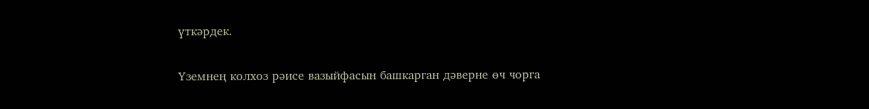үткәрдек.

Үземнең колхоз рәисе вазыйфасын башкарган дәверне өч чорга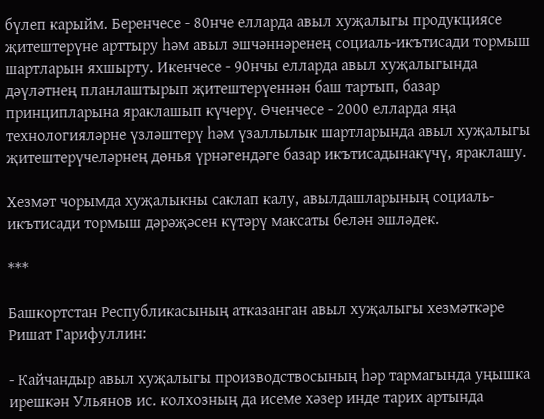бүлеп карыйм. Беренчесе - 80нче елларда авыл хуҗалыгы продукциясе җитештерүне арттыру һәм авыл эшчәннәренең социаль-икътисади тормыш шартларын яхшырту. Икенчесе - 90нчы елларда авыл хуҗалыгында дәүләтнең планлаштырып җитештерүеннән баш тартып, базар принципларына яраклашып күчерү. Өченчесе - 2000 елларда яңа технологияләрне үзләштерү һәм үзаллылык шартларында авыл хуҗалыгы җитештерүчеләрнең дөнья үрнәгендәге базар икътисадынакүчү, яраклашу.

Хезмәт чорымда хуҗалыкны саклап калу, авылдашларының социаль-икътисади тормыш дәрәҗәсен күтәрү максаты белән эшләдек.

***

Башкортстан Республикасының атказанган авыл хуҗалыгы хезмәткәре Ришат Гарифуллин:

- Кайчандыр авыл хуҗалыгы производствосының һәр тармагында уңышка ирешкән Ульянов ис. колхозның да исеме хәзер инде тарих артында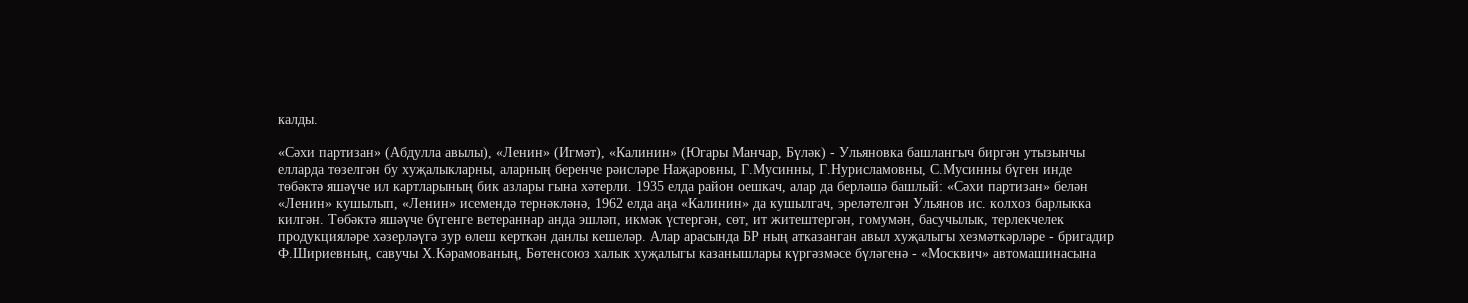калды.

«Сәхи партизан» (Абдулла авылы), «Ленин» (Игмәт), «Калинин» (Югары Манчар, Бүләк) - Ульяновка башлангыч биргән утызынчы елларда төзелгән бу хуҗалыкларны, аларның беренче рәисләре Наҗаровны, Г.Мусинны, Г.Нурисламовны, С.Мусинны бүген инде төбәктә яшәүче ил картларының бик азлары гына хәтерли. 1935 елда район оешкач, алар да берләшә башлый: «Сәхи партизан» белән «Ленин» кушылып, «Ленин» исемендә тернәкләнә, 1962 елда аңа «Калинин» да кушылгач, эреләтелгән Ульянов ис. колхоз барлыкка килгән. Төбәктә яшәүче бүгенге ветераннар анда эшләп, икмәк үстергән, сөт, ит житештергән, гомумән, басучылык, терлекчелек продукцияләре хәзерләүгә зур өлеш керткән данлы кешеләр. Алар арасында БР ның атказанган авыл хуҗалыгы хезмәткәрләре - бригадир Ф.Шириевның, савучы Х.Кәрамованың, Бөтенсоюз халык хуҗалыгы казанышлары күргәзмәсе бүләгенә - «Москвич» автомашинасына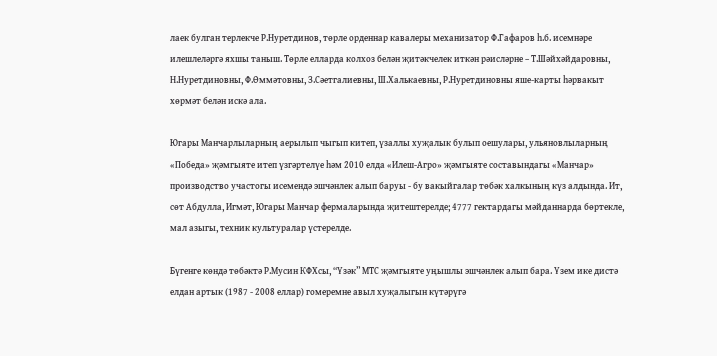лаек булган терлекче Р.Нуретдинов, төрле орденнар кавалеры механизатор Ф.Гафаров һ.б. исемнәре илешлеләргә яхшы таныш. Төрле елларда колхоз белән җитәкчелек иткән рәисләрне – Т.Шәйхәйдаровны, Н.Нуретдиновны, Ф.Өммәтовны, З.Сәетгалиевны, Ш.Халькаевны, Р.Нуретдиновны яше-карты һәрвакыт хөрмәт белән искә ала.

Югары Манчарлыларның аерылып чыгып китеп, үзаллы хуҗалык булып оешулары, ульяновлыларның «Победа» җәмгыяте итеп үзгәртелүе һәм 2010 елда «Илеш-Агро» җәмгыяте составындагы «Манчар» производство участогы исемендә эшчәнлек алып баруы - бу вакыйгалар төбәк халкының күз алдында. Ит, сөт Абдулла, Игмәт, Югары Манчар фермаларында җитештерелде; 4777 гектардагы мәйданнарда бөртекле, мал азыгы, техник культуралар үстерелде.

Бүгенге көндә төбәктә Р.Мусин КФХсы, “Үзәк” МТС җәмгыяте уңышлы эшчәнлек алып бара. Үзем ике дистә елдан артык (1987 - 2008 еллар) гомеремне авыл хуҗалыгын күтәрүгә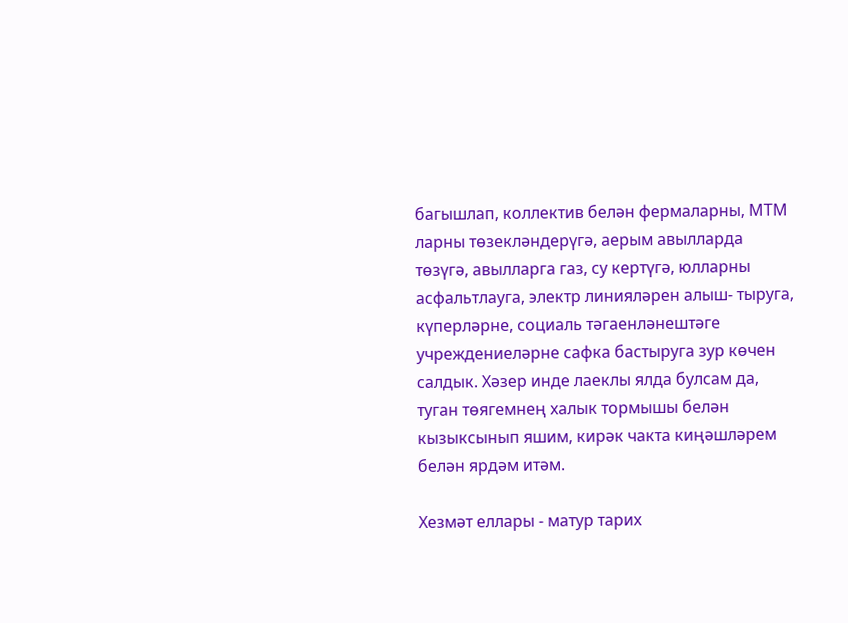багышлап, коллектив белән фермаларны, МТМ ларны төзекләндерүгә, аерым авылларда төзүгә, авылларга газ, су кертүгә, юлларны асфальтлауга, электр линияләрен алыш- тыруга, күперләрне, социаль тәгаенләнештәге учреждениеләрне сафка бастыруга зур көчен салдык. Хәзер инде лаеклы ялда булсам да, туган төягемнең халык тормышы белән кызыксынып яшим, кирәк чакта киңәшләрем белән ярдәм итәм.

Хезмәт еллары - матур тарих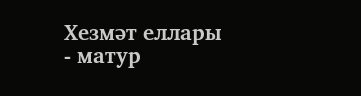Хезмәт еллары - матур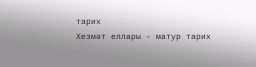тарих
Хезмәт еллары - матур тарих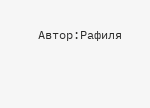Автор:Рафиля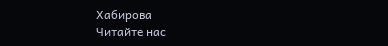Хабирова
Читайте нас